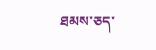ཐམས་ཅད་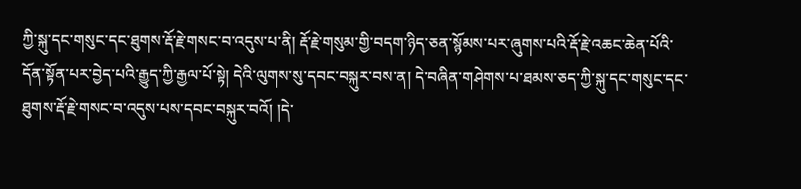ཀྱི་སྐུ་དང་གསུང་དང་ཐུགས་རྡོ་རྗེ་གསང་བ་འདུས་པ་ནི། རྡོ་རྗེ་གསུམ་གྱི་བདག་ཉིད་ཅན་སྙོམས་པར་ཞུགས་པའི་རྡོ་རྗེ་འཆང་ཆེན་པོའི་དོན་སྟོན་པར་བྱེད་པའི་རྒྱུད་ཀྱི་རྒྱལ་པོ་སྟེ། དེའི་ལུགས་སུ་དབང་བསྐུར་བས་ན། དེ་བཞིན་གཤེགས་པ་ཐམས་ཅད་ཀྱི་སྐུ་དང་གསུང་དང་ཐུགས་རྡོ་རྗེ་གསང་བ་འདུས་པས་དབང་བསྐུར་བའོ། །དེ་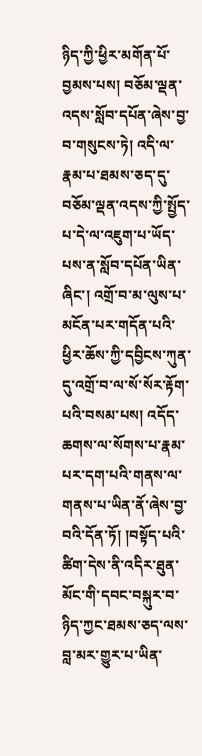ཉིད་ཀྱི་ཕྱིར་མགོན་པོ་བྱམས་པས། བཅོམ་ལྡན་འདས་སློབ་དཔོན་ཞེས་བྱ་བ་གསུངས་ཏེ། འདི་ལ་རྣམ་པ་ཐམས་ཅད་དུ་བཅོམ་ལྡན་འདས་ཀྱི་སྤྱོད་པ་དེ་ལ་འཇུག་པ་ཡོད་པས་ན་སློབ་དཔོན་ཡིན་ཞིང་། འགྲོ་བ་མ་ལུས་པ་མངོན་པར་གདོན་པའི་ཕྱིར་ཆོས་ཀྱི་དབྱིངས་ཀུན་དུ་འགྲོ་བ་ལ་སོ་སོར་རྟོག་པའི་བསམ་པས། འདོད་ཆགས་ལ་སོགས་པ་རྣམ་པར་དག་པའི་གནས་ལ་གནས་པ་ཡིན་ནོ་ཞེས་བྱ་བའི་དོན་ཏོ། །བསྟོད་པའི་ཚིག་དེས་ནི་འདིར་ཐུན་མོང་གི་དབང་བསྐུར་བ་ཉིད་ཀྱང་ཐམས་ཅད་ལས་བླ་མར་གྱུར་པ་ཡིན་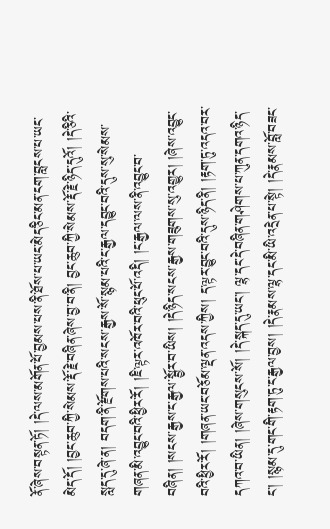ནོ་ཞེས་བསྟན་ཏོ། །དེ་ལས་མགོན་པོ་བྱམས་པས་ནི་ཐོས་པ་ཡང་མེད་ཅིང་མན་ངག་བླངས་པ་ཡང་མེད་དོ། །བྱང་ཆུབ་ཀྱི་སེམས་རྡོ་རྗེ་བཞིན་ཞེས་བྱ་བ་ནི། བྱང་ཆུབ་ཀྱི་སེམས་རྡོ་རྗེ་ཉིད་དུའོ། །དེ་ཅིའི་སླད་དུ་ཞེ་ན། བདག་ནི་རྫོགས་པའི་སངས་རྒྱས་སོ་སྙམ་པའི་ང་རྒྱལ་དབྱུང་བའི་དུས་སུ་སེམས་གཞན་མི་འབྱུང་བའི་ཕྱིར་རོ། །ཇི་ལྟར་འཁོར་བའི་ཕུང་པོ་འདི། །ང་རྒྱལ་ལས་ནི་འབྱུང་བ་བཞིན། །སངས་རྒྱས་ང་རྒྱལ་སྦྱོར་བ་ཡིས། །དེ་ཉིད་སངས་རྒྱས་གཟུགས་སུ་འགྱུར། །ཞེས་འབྱུང་བའི་ཕྱིར་རོ། །གཞན་ཡང་བཅོམ་ལྡན་འདས་ཀྱིས། ད་ལྟར་བྱུང་བའི་དུས་ཉིད་ནི། །རྟག་ཏུ་འདའ་བར་དཀའ་བ་ཡིན། །ཞེས་གསུངས་སོ། །དེ་སྐད་དུ་ཡང་། ལྷ་དང་དེ་བཞིན་གཤེགས་པ་ཀུན་དགའ་ཉིད་ང་། །སྙམ་དུ་གང་གི་རྟག་ཏུ་ང་རྒྱལ་བྱས། །དེ་རྣམས་ལྷ་དང་མི་ཡི་འདྲེན་པ་སྟེ། །དེ་རྣམས་བློ་བཟང་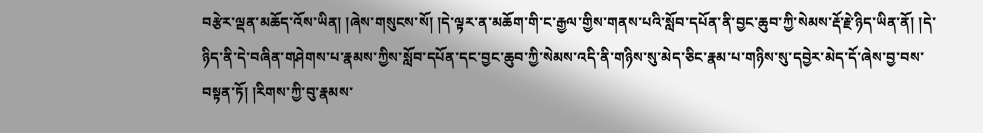བརྩེར་ལྡན་མཆོད་འོས་ཡིན། །ཞེས་གསུངས་སོ། །དེ་ལྟར་ན་མཆོག་གི་ང་རྒྱལ་གྱིས་གནས་པའི་སློབ་དཔོན་ནི་བྱང་ཆུབ་ཀྱི་སེམས་རྡོ་རྗེ་ཉིད་ཡིན་ནོ། །དེ་ཉིད་ནི་དེ་བཞིན་གཤེགས་པ་རྣམས་ཀྱིས་སློབ་དཔོན་དང་བྱང་ཆུབ་ཀྱི་སེམས་འདི་ནི་གཉིས་སུ་མེད་ཅིང་རྣམ་པ་གཉིས་སུ་དབྱེར་མེད་དོ་ཞེས་བྱ་བས་བསྟན་ཏོ། །རིགས་ཀྱི་བུ་རྣམས་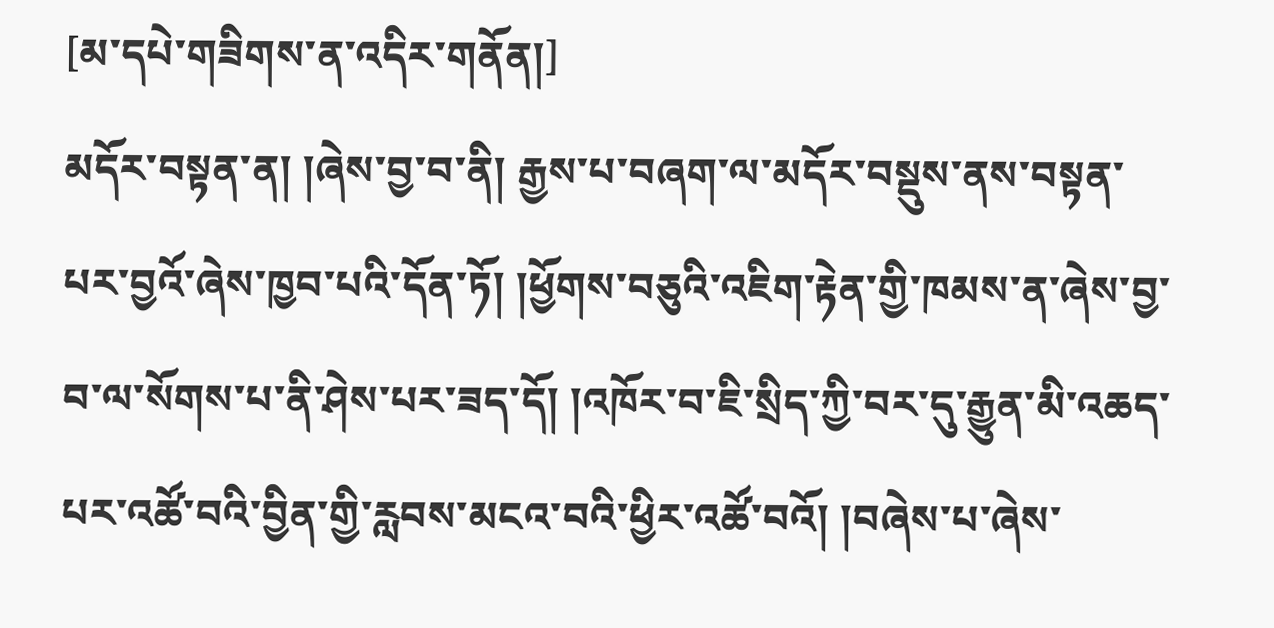[མ་དཔེ་གཟིགས་ན་འདིར་གནོན།]
མདོར་བསྟན་ན། །ཞེས་བྱ་བ་ནི། རྒྱས་པ་བཞག་ལ་མདོར་བསྡུས་ནས་བསྟན་པར་བྱའོ་ཞེས་ཁྱབ་པའི་དོན་ཏོ། །ཕྱོགས་བཅུའི་འཇིག་རྟེན་གྱི་ཁམས་ན་ཞེས་བྱ་བ་ལ་སོགས་པ་ནི་ཤེས་པར་ཟད་དོ། །འཁོར་བ་ཇི་སྲིད་ཀྱི་བར་དུ་རྒྱུན་མི་འཆད་པར་འཚོ་བའི་བྱིན་གྱི་རླབས་མངའ་བའི་ཕྱིར་འཚོ་བའོ། །བཞེས་པ་ཞེས་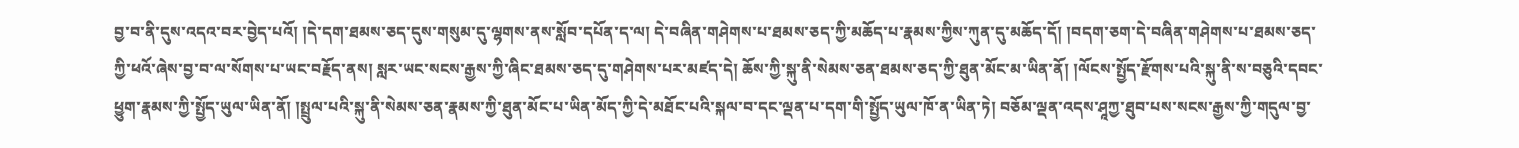བྱ་བ་ནི་དུས་འདའ་བར་བྱེད་པའོ། །དེ་དག་ཐམས་ཅད་དུས་གསུམ་དུ་ལྷགས་ནས་སློབ་དཔོན་ད་ལ། དེ་བཞིན་གཤེགས་པ་ཐམས་ཅད་ཀྱི་མཆོད་པ་རྣམས་ཀྱིས་ཀུན་དུ་མཆོད་དོ། །བདག་ཅག་དེ་བཞིན་གཤེགས་པ་ཐམས་ཅད་ཀྱི་ཕའོ་ཞེས་བྱ་བ་ལ་སོགས་པ་ཡང་བརྗོད་ནས། སླར་ཡང་སངས་རྒྱས་ཀྱི་ཞིང་ཐམས་ཅད་དུ་གཤེགས་པར་མཛད་དེ། ཆོས་ཀྱི་སྐུ་ནི་སེམས་ཅན་ཐམས་ཅད་ཀྱི་ཐུན་མོང་མ་ཡིན་ནོ། །ལོངས་སྤྱོད་རྫོགས་པའི་སྐུ་ནི་ས་བཅུའི་དབང་ཕྱུག་རྣམས་ཀྱི་སྤྱོད་ཡུལ་ཡིན་ནོ། །སྤྲུལ་པའི་སྐུ་ནི་སེམས་ཅན་རྣམས་ཀྱི་ཐུན་མོང་པ་ཡིན་མོད་ཀྱི་དེ་མཐོང་པའི་སྐལ་བ་དང་ལྡན་པ་དག་གི་སྤྱོད་ཡུལ་ཁོ་ན་ཡིན་ཏེ། བཅོམ་ལྡན་འདས་ཤཱཀྱ་ཐུབ་པས་སངས་རྒྱས་ཀྱི་གདུལ་བྱ་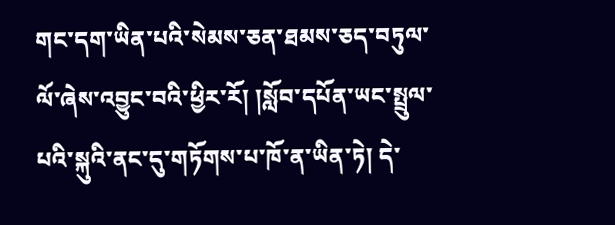གང་དག་ཡིན་པའི་སེམས་ཅན་ཐམས་ཅད་བཏུལ་ལོ་ཞེས་འབྱུང་བའི་ཕྱིར་རོ། །སློབ་དཔོན་ཡང་སྤྲུལ་པའི་སྐུའི་ནང་དུ་གཏོགས་པ་ཁོ་ན་ཡིན་ཏེ། དེ་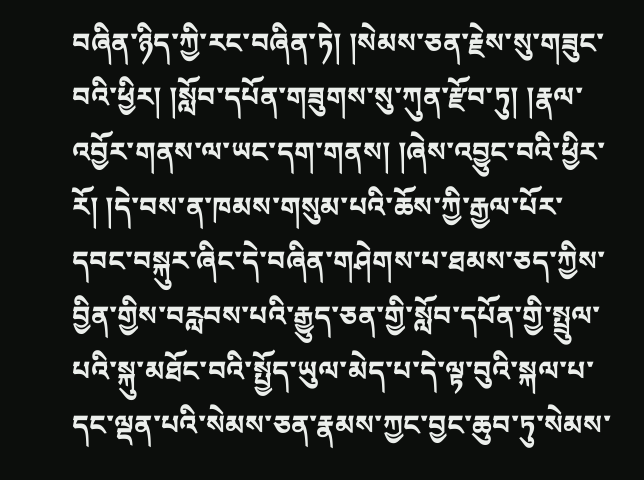བཞིན་ཉིད་ཀྱི་རང་བཞིན་ཏེ། །སེམས་ཅན་རྗེས་སུ་གཟུང་བའི་ཕྱིར། །སློབ་དཔོན་གཟུགས་སུ་ཀུན་རྫོབ་ཏུ། །རྣལ་འབྱོར་གནས་ལ་ཡང་དག་གནས། །ཞེས་འབྱུང་བའི་ཕྱིར་རོ། །དེ་བས་ན་ཁམས་གསུམ་པའི་ཆོས་ཀྱི་རྒྱལ་པོར་དབང་བསྐུར་ཞིང་དེ་བཞིན་གཤེགས་པ་ཐམས་ཅད་ཀྱིས་བྱིན་གྱིས་བརླབས་པའི་རྒྱུད་ཅན་གྱི་སློབ་དཔོན་གྱི་སྤྲུལ་པའི་སྐུ་མཐོང་བའི་སྤྱོད་ཡུལ་མེད་པ་དེ་ལྟ་བུའི་སྐལ་པ་དང་ལྡན་པའི་སེམས་ཅན་རྣམས་ཀྱང་བྱང་ཆུབ་ཏུ་སེམས་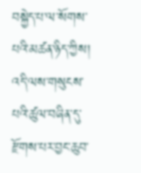བསྐྱེད་པ་ལ་སོགས་པའི་མཚན་ཉིད་ཀྱིས། འདི་ལས་གསུངས་པའི་ཚུལ་བཞིན་དུ་རྫོགས་པར་བྱང་ཆུབ་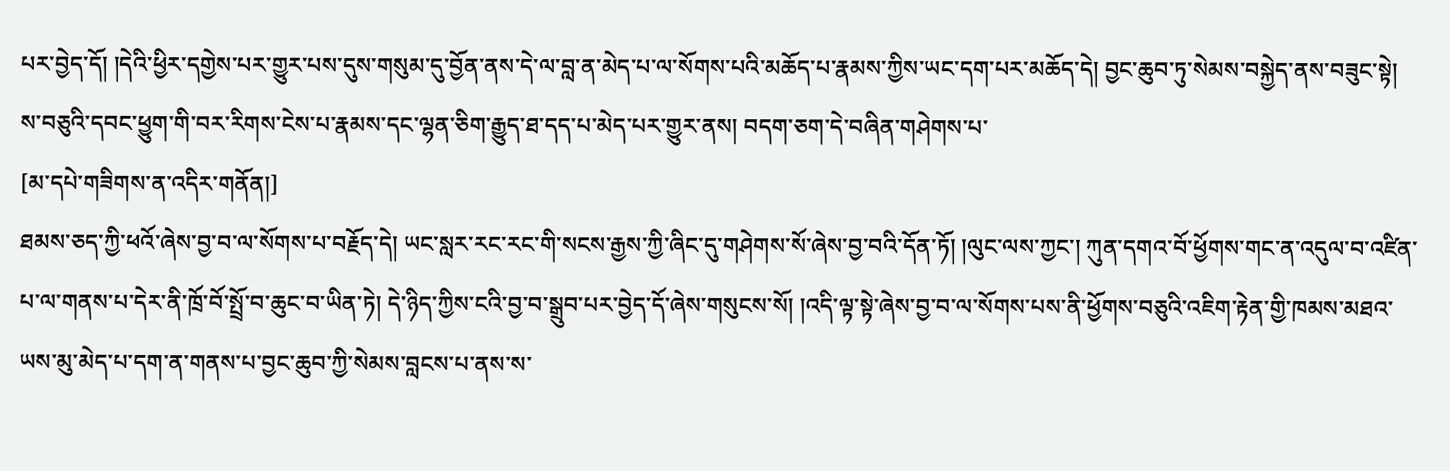པར་བྱེད་དོ། །དེའི་ཕྱིར་དགྱེས་པར་གྱུར་པས་དུས་གསུམ་དུ་བྱོན་ནས་དེ་ལ་བླ་ན་མེད་པ་ལ་སོགས་པའི་མཆོད་པ་རྣམས་ཀྱིས་ཡང་དག་པར་མཆོད་དེ། བྱང་ཆུབ་ཏུ་སེམས་བསྐྱེད་ནས་བཟུང་སྟེ། ས་བཅུའི་དབང་ཕྱུག་གི་བར་རིགས་ངེས་པ་རྣམས་དང་ལྷན་ཅིག་རྒྱུད་ཐ་དད་པ་མེད་པར་གྱུར་ནས། བདག་ཅག་དེ་བཞིན་གཤེགས་པ་
[མ་དཔེ་གཟིགས་ན་འདིར་གནོན།]
ཐམས་ཅད་ཀྱི་ཕའོ་ཞེས་བྱ་བ་ལ་སོགས་པ་བརྗོད་དེ། ཡང་སླར་རང་རང་གི་སངས་རྒྱས་ཀྱི་ཞིང་དུ་གཤེགས་སོ་ཞེས་བྱ་བའི་དོན་ཏོ། །ལུང་ལས་ཀྱང་། ཀུན་དགའ་བོ་ཕྱོགས་གང་ན་འདུལ་བ་འཛིན་པ་ལ་གནས་པ་དེར་ནི་ཁྲོ་བོ་སྤྲོ་བ་ཆུང་བ་ཡིན་ཏེ། དེ་ཉིད་ཀྱིས་ངའི་བྱ་བ་སྒྲུབ་པར་བྱེད་དོ་ཞེས་གསུངས་སོ། །འདི་ལྟ་སྟེ་ཞེས་བྱ་བ་ལ་སོགས་པས་ནི་ཕྱོགས་བཅུའི་འཇིག་རྟེན་གྱི་ཁམས་མཐའ་ཡས་མུ་མེད་པ་དག་ན་གནས་པ་བྱང་ཆུབ་ཀྱི་སེམས་བླངས་པ་ནས་ས་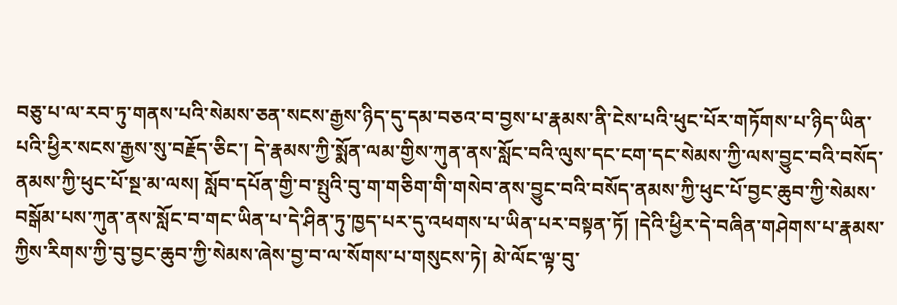བཅུ་པ་ལ་རབ་ཏུ་གནས་པའི་སེམས་ཅན་སངས་རྒྱས་ཉིད་དུ་དམ་བཅའ་བ་བྱས་པ་རྣམས་ནི་ངེས་པའི་ཕུང་པོར་གཏོགས་པ་ཉིད་ཡིན་པའི་ཕྱིར་སངས་རྒྱས་སུ་བརྗོད་ཅིང་། དེ་རྣམས་ཀྱི་སྨོན་ལམ་གྱིས་ཀུན་ནས་སློང་བའི་ལུས་དང་ངག་དང་སེམས་ཀྱི་ལས་བྱུང་བའི་བསོད་ནམས་ཀྱི་ཕུང་པོ་སྔ་མ་ལས། སློབ་དཔོན་གྱི་བ་སྤུའི་བུ་ག་གཅིག་གི་གསེབ་ནས་བྱུང་བའི་བསོད་ནམས་ཀྱི་ཕུང་པོ་བྱང་ཆུབ་ཀྱི་སེམས་བསྒོམ་པས་ཀུན་ནས་སློང་བ་གང་ཡིན་པ་དེ་ཤིན་ཏུ་ཁྱད་པར་དུ་འཕགས་པ་ཡིན་པར་བསྟན་ཏོ། །དེའི་ཕྱིར་དེ་བཞིན་གཤེགས་པ་རྣམས་ཀྱིས་རིགས་ཀྱི་བུ་བྱང་ཆུབ་ཀྱི་སེམས་ཞེས་བྱ་བ་ལ་སོགས་པ་གསུངས་ཏེ། མེ་ལོང་ལྟ་བུ་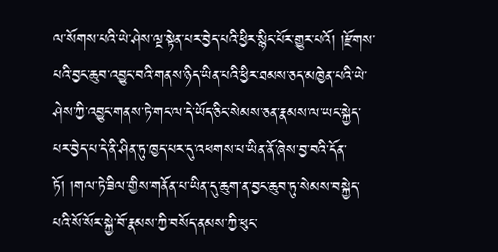ལ་སོགས་པའི་ཡེ་ཤེས་ལྔ་སྟེན་པར་བྱེད་པའི་ཕྱིར་སྙིང་པོར་གྱུར་པའོ། །རྫོགས་པའི་བྱང་ཆུབ་འབྱུང་བའི་གནས་ཉིད་ཡིན་པའི་ཕྱིར་ཐམས་ཅད་མཁྱེན་པའི་ཡེ་ཤེས་ཀྱི་འབྱུང་གནས་ཏེ་གང་ལ་དེ་ཡོད་ཅིང་སེམས་ཅན་རྣམས་ལ་ཡང་སྐྱེད་པར་བྱེད་པ་དེ་ནི་ཤིན་ཏུ་ཁྱད་པར་དུ་འཕགས་པ་ཡིན་ནོ་ཞེས་བྱ་བའི་དོན་ཏོ། །གལ་ཏེ་ཟིལ་གྱིས་གནོན་པ་ཡིན་དུ་ཆུག་ན་བྱང་ཆུབ་ཏུ་སེམས་བསྐྱེད་པའི་སོ་སོར་སྐྱེ་བོ་རྣམས་ཀྱི་བསོད་ནམས་ཀྱི་ཕུང་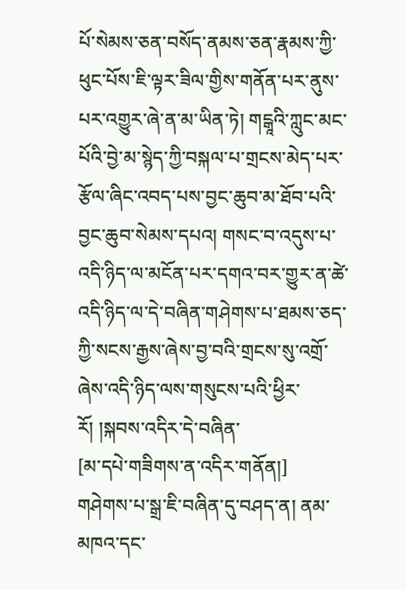པོ་སེམས་ཅན་བསོད་ནམས་ཅན་རྣམས་ཀྱི་ཕུང་པོས་ཇི་ལྟར་ཟིལ་གྱིས་གནོན་པར་ནུས་པར་འགྱུར་ཞེ་ན་མ་ཡིན་ཏེ། གངྒཱའི་ཀླུང་མང་པོའི་བྱེ་མ་སྙེད་ཀྱི་བསྐལ་པ་གྲངས་མེད་པར་རྩོལ་ཞིང་འབད་པས་བྱང་ཆུབ་མ་ཐོབ་པའི་བྱང་ཆུབ་སེམས་དཔའ། གསང་བ་འདུས་པ་འདི་ཉིད་ལ་མངོན་པར་དགའ་བར་གྱུར་ན་ཚེ་འདི་ཉིད་ལ་དེ་བཞིན་གཤེགས་པ་ཐམས་ཅད་ཀྱི་སངས་རྒྱས་ཞེས་བྱ་བའི་གྲངས་སུ་འགྲོ་ཞེས་འདི་ཉིད་ལས་གསུངས་པའི་ཕྱིར་རོ། །སྐབས་འདིར་དེ་བཞིན་
[མ་དཔེ་གཟིགས་ན་འདིར་གནོན།]
གཤེགས་པ་སྒྲ་ཇི་བཞིན་དུ་བཤད་ན། ནམ་མཁའ་དང་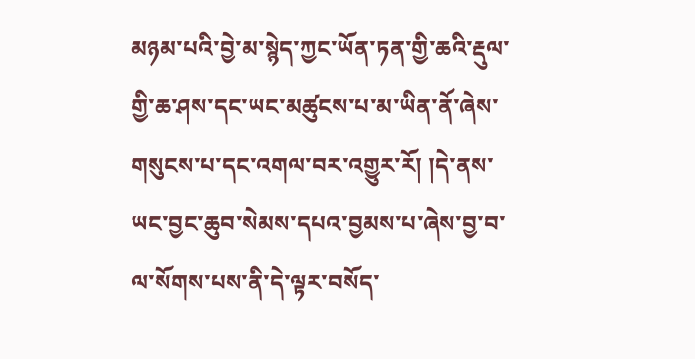མཉམ་པའི་བྱེ་མ་སྙེད་ཀྱང་ཡོན་ཏན་གྱི་ཆའི་རྡུལ་གྱི་ཆ་ཤས་དང་ཡང་མཚུངས་པ་མ་ཡིན་ནོ་ཞེས་གསུངས་པ་དང་འགལ་བར་འགྱུར་རོ། །དེ་ནས་ཡང་བྱང་ཆུབ་སེམས་དཔའ་བྱམས་པ་ཞེས་བྱ་བ་ལ་སོགས་པས་ནི་དེ་ལྟར་བསོད་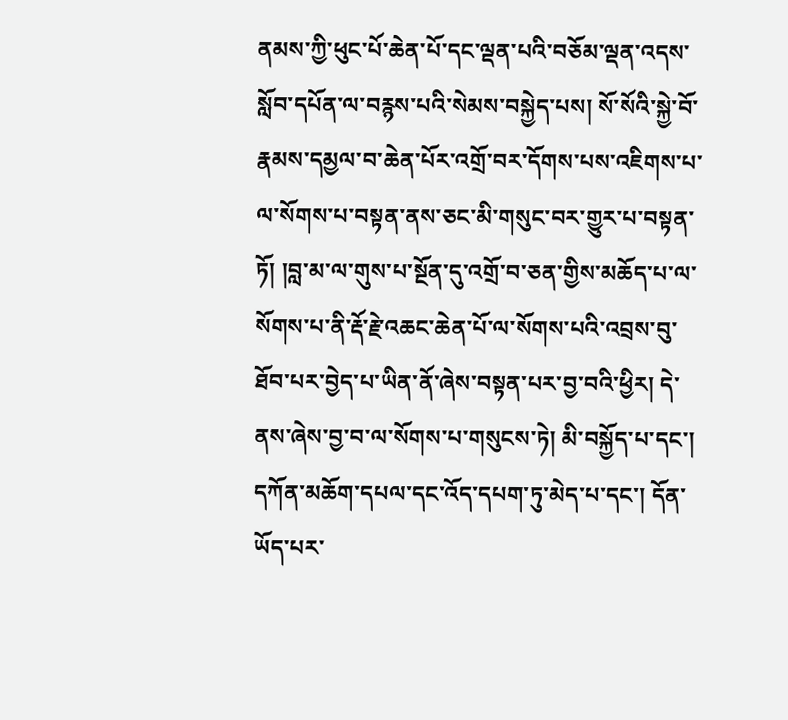ནམས་ཀྱི་ཕུང་པོ་ཆེན་པོ་དང་ལྡན་པའི་བཅོམ་ལྡན་འདས་སློབ་དཔོན་ལ་བརྙས་པའི་སེམས་བསྐྱེད་པས། སོ་སོའི་སྐྱེ་བོ་རྣམས་དམྱལ་བ་ཆེན་པོར་འགྲོ་བར་དོགས་པས་འཇིགས་པ་ལ་སོགས་པ་བསྟན་ནས་ཅང་མི་གསུང་བར་གྱུར་པ་བསྟན་ཏོ། །བླ་མ་ལ་གུས་པ་སྔོན་དུ་འགྲོ་བ་ཅན་གྱིས་མཆོད་པ་ལ་སོགས་པ་ནི་རྡོ་རྗེ་འཆང་ཆེན་པོ་ལ་སོགས་པའི་འབྲས་བུ་ཐོབ་པར་བྱེད་པ་ཡིན་ནོ་ཞེས་བསྟན་པར་བྱ་བའི་ཕྱིར། དེ་ནས་ཞེས་བྱ་བ་ལ་སོགས་པ་གསུངས་ཏེ། མི་བསྐྱོད་པ་དང་། དཀོན་མཆོག་དཔལ་དང་འོད་དཔག་ཏུ་མེད་པ་དང་། དོན་ཡོད་པར་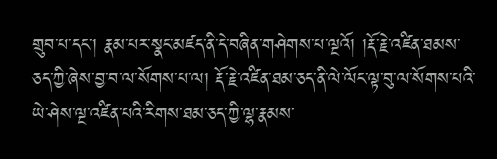གྲུབ་པ་དང་། རྣམ་པར་སྣང་མཛད་ནི་དེ་བཞིན་གཤེགས་པ་ལྔའོ། །རྡོ་རྗེ་འཛིན་ཐམས་ཅད་ཀྱི་ཞེས་བྱ་བ་ལ་སོགས་པ་ལ། རྡོ་རྗེ་འཛིན་ཐམ་ཅད་ནི་ལེ་ལོང་ལྟ་བུ་ལ་སོགས་པའི་ཡེ་ཤེས་ལྔ་འཛིན་པའི་རིགས་ཐམ་ཅད་ཀྱི་ལྷ་རྣམས་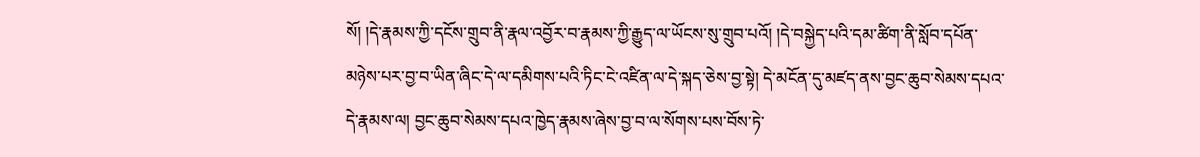སོ། །དེ་རྣམས་ཀྱི་དངོས་གྲུབ་ནི་རྣལ་འབྱོར་བ་རྣམས་ཀྱི་རྒྱུད་ལ་ཡོངས་སུ་གྲུབ་པའོ། །དེ་བསྐྱེད་པའི་དམ་ཚིག་ནི་སློབ་དཔོན་མཉེས་པར་བྱ་བ་ཡིན་ཞིང་དེ་ལ་དམིགས་པའི་ཏིང་ངེ་འཛིན་ལ་དེ་སྐད་ཅེས་བྱ་སྟེ། དེ་མངོན་དུ་མཛད་ནས་བྱང་ཆུབ་སེམས་དཔའ་དེ་རྣམས་ལ། བྱང་ཆུབ་སེམས་དཔའ་ཁྱེད་རྣམས་ཞེས་བྱ་བ་ལ་སོགས་པས་བོས་ཏེ་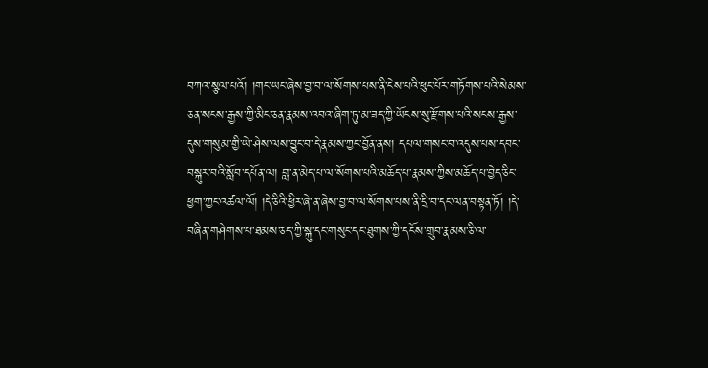བཀའ་སྩལ་པའོ། །གང་ཡང་ཞེས་བྱ་བ་ལ་སོགས་པས་ནི་ངེས་པའི་ཕུང་པོར་གཏོགས་པའི་སེམས་ཅན་སངས་རྒྱས་ཀྱི་མིང་ཅན་རྣམས་འབའ་ཞིག་ཏུ་མ་ཟད་ཀྱི་ཡོངས་སུ་རྫོགས་པའི་སངས་རྒྱས་དུས་གསུམ་གྱི་ཡེ་ཤེས་ལས་བྱུང་བ་དེ་རྣམས་ཀྱང་བྱོན་ནས། དཔལ་གསང་བ་འདུས་པས་དབང་བསྐུར་བའི་སློབ་དཔོན་ལ། བླ་ན་མེད་པ་ལ་སོགས་པའི་མཆོད་པ་རྣམས་ཀྱིས་མཆོད་པ་བྱེད་ཅིང་ཕྱག་ཀྱང་འཚལ་ལོ། །དེ་ཅིའི་ཕྱིར་ཞེ་ན་ཞེས་བྱ་བ་ལ་སོགས་པས་ནི་དྲི་བ་དང་ལན་བསྟན་ཏོ། །དེ་བཞིན་གཤེགས་པ་ཐམས་ཅད་ཀྱི་སྐུ་དང་གསུང་དང་ཐུགས་ཀྱི་དངོས་གྲུབ་རྣམས་ཅི་ལ་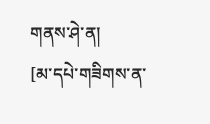གནས་ཤེ་ན།
[མ་དཔེ་གཟིགས་ན་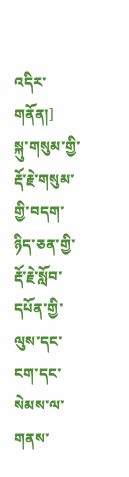འདིར་གནོན།]
སྐུ་གསུམ་གྱི་རྡོ་རྗེ་གསུམ་གྱི་བདག་ཉིད་ཅན་གྱི་རྡོ་རྗེ་སློབ་དཔོན་གྱི་ལུས་དང་ངག་དང་སེམས་ལ་གནས་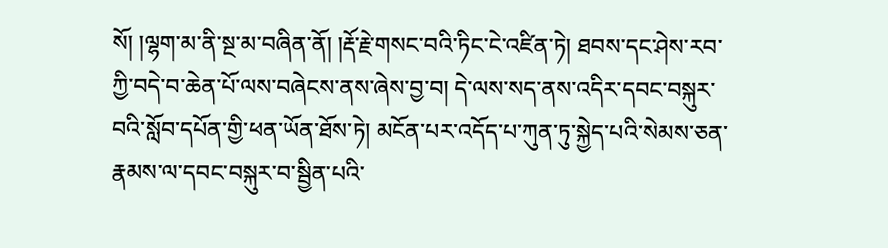སོ། །ལྷག་མ་ནི་སྔ་མ་བཞིན་ནོ། །རྡོ་རྗེ་གསང་བའི་ཏིང་ངེ་འཛིན་ཏེ། ཐབས་དང་ཤེས་རབ་ཀྱི་བདེ་བ་ཆེན་པོ་ལས་བཞེངས་ནས་ཞེས་བྱ་བ། དེ་ལས་སད་ནས་འདིར་དབང་བསྐུར་བའི་སློབ་དཔོན་གྱི་ཕན་ཡོན་ཐོས་ཏེ། མངོན་པར་འདོད་པ་ཀུན་ཏུ་སྐྱེད་པའི་སེམས་ཅན་རྣམས་ལ་དབང་བསྐུར་བ་སྦྱིན་པའི་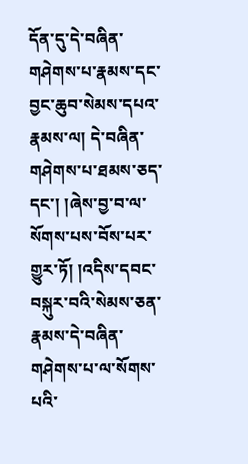དོན་དུ་དེ་བཞིན་གཤེགས་པ་རྣམས་དང་བྱང་ཆུབ་སེམས་དཔའ་རྣམས་ལ། དེ་བཞིན་གཤེགས་པ་ཐམས་ཅད་དང་། །ཞེས་བྱ་བ་ལ་སོགས་པས་བོས་པར་གྱུར་ཏོ། །འདིས་དབང་བསྐུར་བའི་སེམས་ཅན་རྣམས་དེ་བཞིན་གཤེགས་པ་ལ་སོགས་པའི་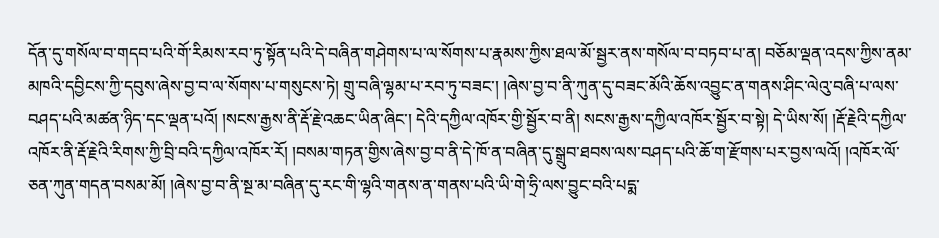དོན་དུ་གསོལ་བ་གདབ་པའི་གོ་རིམས་རབ་ཏུ་སྟོན་པའི་དེ་བཞིན་གཤེགས་པ་ལ་སོགས་པ་རྣམས་ཀྱིས་ཐལ་མོ་སྦྱར་ནས་གསོལ་བ་བཏབ་པ་ན། བཅོམ་ལྡན་འདས་ཀྱིས་ནམ་མཁའི་དབྱིངས་ཀྱི་དབུས་ཞེས་བྱ་བ་ལ་སོགས་པ་གསུངས་ཏེ། གྲུ་བཞི་ལྷམ་པ་རབ་ཏུ་བཟང་། །ཞེས་བྱ་བ་ནི་ཀུན་དུ་བཟང་མོའི་ཆོས་འབྱུང་ན་གནས་ཤིང་ལེའུ་བཞི་པ་ལས་བཤད་པའི་མཚན་ཉིད་དང་ལྡན་པའོ། །སངས་རྒྱས་ནི་རྡོ་རྗེ་འཆང་ཡིན་ཞིང་། དེའི་དཀྱིལ་འཁོར་གྱི་སྦྱོར་བ་ནི། སངས་རྒྱས་དཀྱིལ་འཁོར་སྦྱོར་བ་སྟེ། དེ་ཡིས་སོ། །རྡོ་རྗེའི་དཀྱིལ་འཁོར་ནི་རྡོ་རྗེའི་རིགས་ཀྱི་བྲི་བའི་དཀྱིལ་འཁོར་རོ། །བསམ་གཏན་གྱིས་ཞེས་བྱ་བ་ནི་དེ་ཁོ་ན་བཞིན་དུ་སྒྲུབ་ཐབས་ལས་བཤད་པའི་ཆོ་ག་རྫོགས་པར་བྱས་ལའོ། །འཁོར་ལོ་ཅན་ཀུན་གདན་བསམ་མོ། །ཞེས་བྱ་བ་ནི་སྔ་མ་བཞིན་དུ་རང་གི་ལྷའི་གནས་ན་གནས་པའི་ཡི་གེ་ཧྲི་ལས་བྱུང་བའི་པདྨ་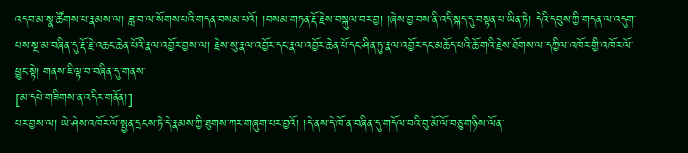འདབ་མ་སྣ་ཚོགས་པ་རྣམས་ལ། ཟླ་བ་ལ་སོགས་པའི་གདན་བསམ་པའོ། །བསམ་གཏན་རྡོ་རྗེས་བསྐུལ་བར་བྱ། །ཞེས་བྱ་བས་ནི་འདི་སྐད་དུ་བསྟན་པ་ཡིན་ཏེ། དེའི་དབུས་ཀྱི་གདན་ལ་འདུག་པས་སྔ་མ་བཞིན་དུ་རྡོ་རྗེ་འཆང་ཆེན་པོའི་རྣལ་འབྱོར་བྱས་ལ། རྗེས་སུ་རྣལ་འབྱོར་དང་རྣལ་འབྱོར་ཆེན་པོ་དང་ཤིན་ཏུ་རྣལ་འབྱོར་དང་མཆོད་པའི་ཆོ་གའི་རྗེས་ཐོགས་ལ་དཀྱིལ་འཁོར་གྱི་འཁོར་ལོ་ཕྱུང་སྟེ། གནས་ཇི་ལྟ་བ་བཞིན་དུ་གནས་
[མ་དཔེ་གཟིགས་ན་འདིར་གནོན།]
པར་བྱས་ལ། ཡེ་ཤེས་འཁོར་ལོ་སྤྱན་དྲངས་ཏེ་དེ་རྣམས་ཀྱི་ཐུགས་ཀར་གཞུག་པར་བྱའོ། །དེ་ནས་དེ་ཁོ་ན་བཞིན་དུ་གདོལ་བའི་བུ་མོ་ལོ་བཅུ་གཉིས་ལོན་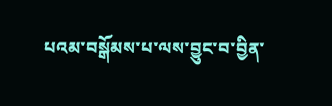པའམ་བསྒོམས་པ་ལས་བྱུང་བ་བྱིན་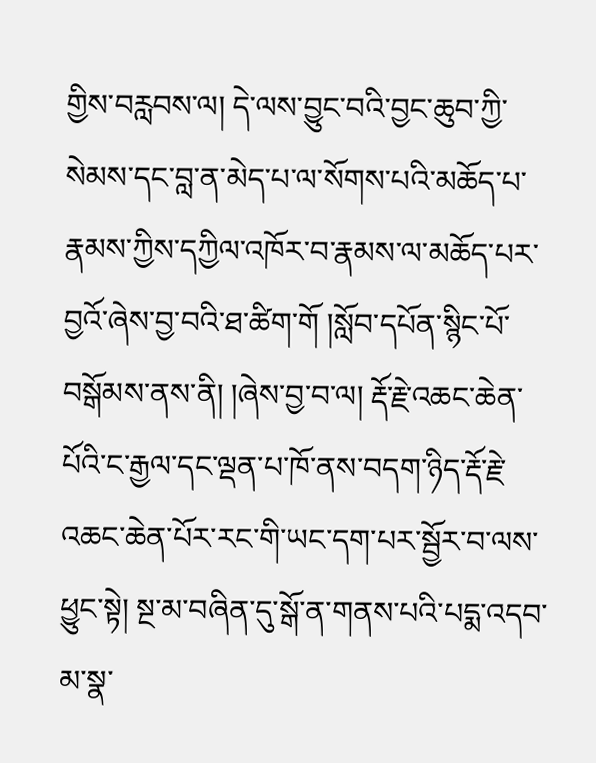གྱིས་བརླབས་ལ། དེ་ལས་བྱུང་བའི་བྱང་ཆུབ་ཀྱི་སེམས་དང་བླ་ན་མེད་པ་ལ་སོགས་པའི་མཆོད་པ་རྣམས་ཀྱིས་དཀྱིལ་འཁོར་བ་རྣམས་ལ་མཆོད་པར་བྱའོ་ཞེས་བྱ་བའི་ཐ་ཚིག་གོ །སློབ་དཔོན་སྙིང་པོ་བསྒོམས་ནས་ནི། །ཞེས་བྱ་བ་ལ། རྡོ་རྗེ་འཆང་ཆེན་པོའི་ང་རྒྱལ་དང་ལྡན་པ་ཁོ་ནས་བདག་ཉིད་རྡོ་རྗེ་འཆང་ཆེན་པོར་རང་གི་ཡང་དག་པར་སྦྱོར་བ་ལས་ཕྱུང་སྟེ། སྔ་མ་བཞིན་དུ་སྒོ་ན་གནས་པའི་པདྨ་འདབ་མ་སྣ་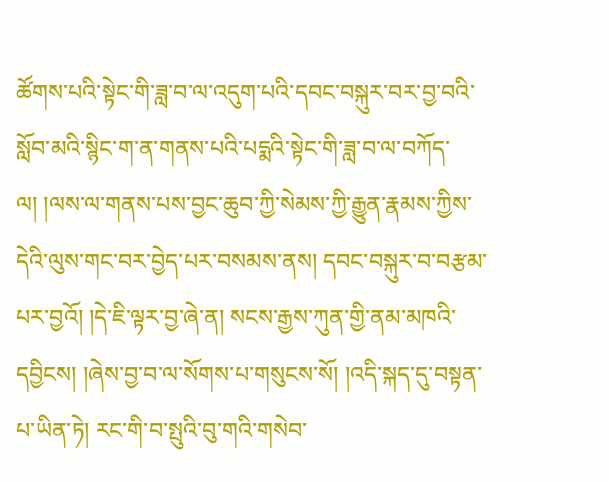ཚོགས་པའི་སྟེང་གི་ཟླ་བ་ལ་འདུག་པའི་དབང་བསྐུར་བར་བྱ་བའི་སློབ་མའི་སྙིང་ག་ན་གནས་པའི་པདྨའི་སྟེང་གི་ཟླ་བ་ལ་བཀོད་ལ། །ལས་ལ་གནས་པས་བྱང་ཆུབ་ཀྱི་སེམས་ཀྱི་རྒྱུན་རྣམས་ཀྱིས་དེའི་ལུས་གང་བར་བྱེད་པར་བསམས་ནས། དབང་བསྐུར་བ་བརྩམ་པར་བྱའོ། །དེ་ཇི་ལྟར་བྱ་ཞེ་ན། སངས་རྒྱས་ཀུན་གྱི་ནམ་མཁའི་དབྱིངས། །ཞེས་བྱ་བ་ལ་སོགས་པ་གསུངས་སོ། །འདི་སྐད་དུ་བསྟན་པ་ཡིན་ཏེ། རང་གི་བ་སྤུའི་བུ་གའི་གསེབ་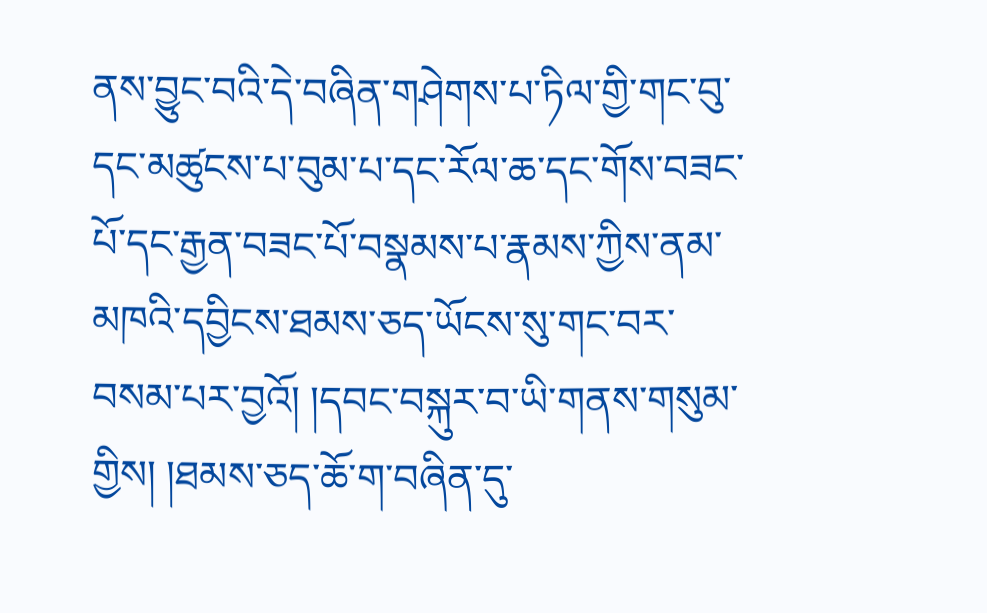ནས་བྱུང་བའི་དེ་བཞིན་གཤེགས་པ་ཏིལ་གྱི་གང་བུ་དང་མཚུངས་པ་བུམ་པ་དང་རོལ་ཆ་དང་གོས་བཟང་པོ་དང་རྒྱན་བཟང་པོ་བསྣམས་པ་རྣམས་ཀྱིས་ནམ་མཁའི་དབྱིངས་ཐམས་ཅད་ཡོངས་སུ་གང་བར་བསམ་པར་བྱའོ། །དབང་བསྐུར་བ་ཡི་གནས་གསུམ་གྱིས། །ཐམས་ཅད་ཆོ་ག་བཞིན་དུ་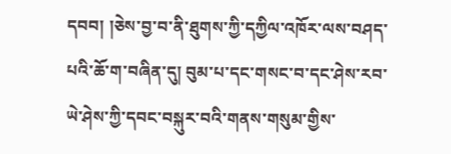དབབ། །ཅེས་བྱ་བ་ནི་ཐུགས་ཀྱི་དཀྱིལ་འཁོར་ལས་བཤད་པའི་ཆོ་ག་བཞིན་དུ། བུམ་པ་དང་གསང་བ་དང་ཤེས་རབ་ཡེ་ཤེས་ཀྱི་དབང་བསྐུར་བའི་གནས་གསུམ་གྱིས་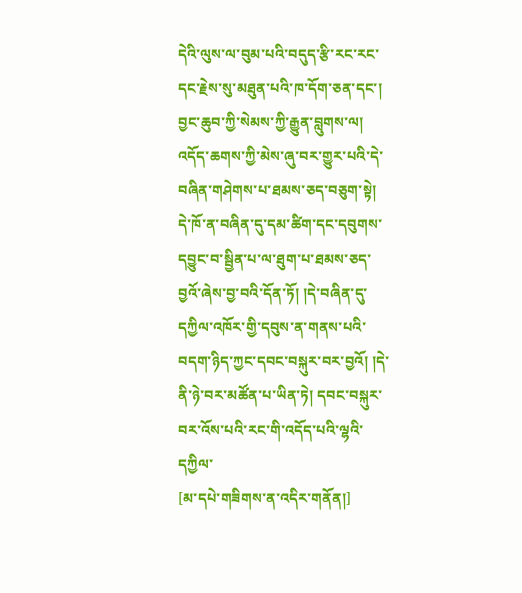དེའི་ལུས་ལ་བུམ་པའི་བདུད་རྩི་རང་རང་དང་རྗེས་སུ་མཐུན་པའི་ཁ་དོག་ཅན་དང་། བྱང་ཆུབ་ཀྱི་སེམས་ཀྱི་རྒྱུན་བླུགས་ལ། འདོད་ཆགས་ཀྱི་མེས་ཞུ་བར་གྱུར་པའི་དེ་བཞིན་གཤེགས་པ་ཐམས་ཅད་བཅུག་སྟེ། དེ་ཁོ་ན་བཞིན་དུ་དམ་ཚིག་དང་དབུགས་དབྱུང་བ་སྦྱིན་པ་ལ་ཐུག་པ་ཐམས་ཅད་བྱའོ་ཞེས་བྱ་བའི་དོན་ཏོ། །དེ་བཞིན་དུ་དཀྱིལ་འཁོར་གྱི་དབུས་ན་གནས་པའི་བདག་ཉིད་ཀྱང་དབང་བསྐུར་བར་བྱའོ། །དེ་ནི་ཉེ་བར་མཚོན་པ་ཡིན་ཏེ། དབང་བསྐུར་བར་འོས་པའི་རང་གི་འདོད་པའི་ལྷའི་དཀྱིལ་
[མ་དཔེ་གཟིགས་ན་འདིར་གནོན།]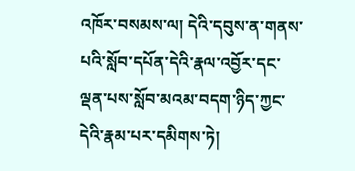འཁོར་བསམས་ལ། དེའི་དབུས་ན་གནས་པའི་སློབ་དཔོན་དེའི་རྣལ་འབྱོར་དང་ལྡན་པས་སློབ་མའམ་བདག་ཉིད་ཀྱང་དེའི་རྣམ་པར་དམིགས་ཏེ།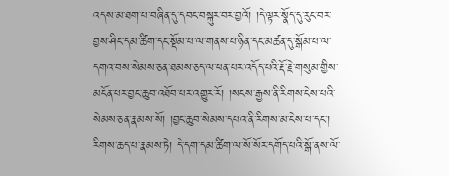འདས་མ་ཐག་པ་བཞིན་དུ་དབང་བསྐུར་བར་བྱའོ། །དེ་ལྟར་སྣོད་དུ་རུང་བར་བྱས་ཤིང་དམ་ཚིག་དང་སྡོམ་པ་ལ་གནས་པ་ཉིན་དང་མཚན་དུ་སྒོམ་པ་ལ་དགའ་བས་སེམས་ཅན་ཐམས་ཅད་ལ་ཕན་པར་འདོད་པའི་རྡོ་རྗེ་གསུམ་གྱིས་མངོན་པར་བྱང་ཆུབ་འཐོབ་པར་འགྱུར་རོ། །སངས་རྒྱས་ནི་རིགས་ངེས་པའི་སེམས་ཅན་རྣམས་སོ། །བྱང་ཆུབ་སེམས་དཔའ་ནི་རིགས་མ་ངེས་པ་དང་། རིགས་ཆད་པ་རྣམས་ཏེ། དེ་དག་དམ་ཚིག་ལ་སོ་སོར་དགོད་པའི་སྒོ་ནས་ལོ་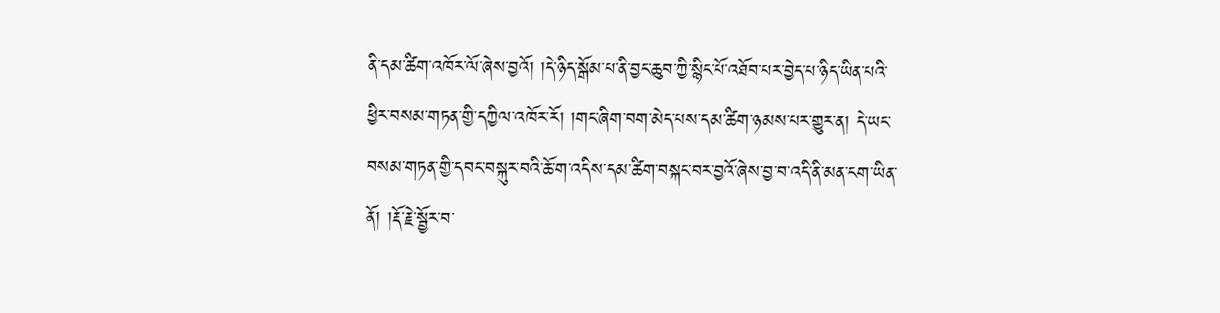ནི་དམ་ཚིག་འཁོར་ལོ་ཞེས་བྱའོ། །དེ་ཉིད་སྒོམ་པ་ནི་བྱང་ཆུབ་ཀྱི་སྙིང་པོ་འཐོབ་པར་བྱེད་པ་ཉིད་ཡིན་པའི་ཕྱིར་བསམ་གཏན་གྱི་དཀྱིལ་འཁོར་རོ། །གང་ཞིག་བག་མེད་པས་དམ་ཚིག་ཉམས་པར་གྱུར་ན། དེ་ཡང་བསམ་གཏན་གྱི་དབང་བསྐུར་བའི་ཆོ་ག་འདིས་དམ་ཚིག་བསྐང་བར་བྱའོ་ཞེས་བྱ་བ་འདི་ནི་མན་ངག་ཡིན་ནོ། །རྡོ་རྗེ་སྦྱོར་བ་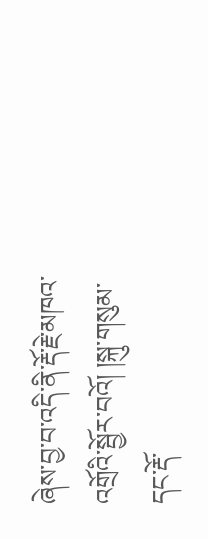ཞེས་བྱ་བ་འདི་ནི་རྡོ་རྗེ་མཁའ་འགྲོའི་སྦྱོར་བའོ། །སྐུ་གསུམ་དང་རྡོ་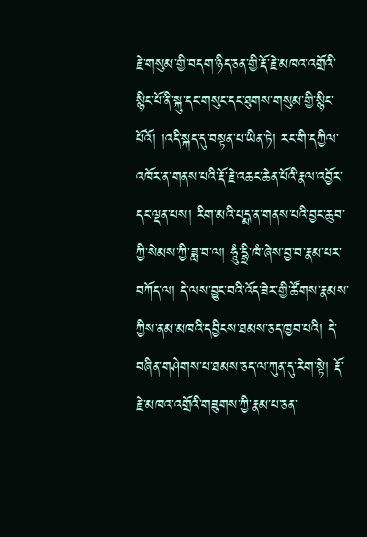རྗེ་གསུམ་གྱི་བདག་ཉིད་ཅན་གྱི་རྡོ་རྗེ་མཁའ་འགྲོའི་སྙིང་པོ་ནི་སྐུ་དང་གསུང་དང་ཐུགས་གསུམ་གྱི་སྙིང་པོའོ། །འདི་སྐད་དུ་བསྟན་པ་ཡིན་ཏེ། རང་གི་དཀྱིལ་འཁོར་ན་གནས་པའི་རྡོ་རྗེ་འཆང་ཆེན་པོའི་རྣལ་འབྱོར་དང་ལྡན་པས། རིག་མའི་པདྨ་ན་གནས་པའི་བྱང་ཆུབ་ཀྱི་སེམས་ཀྱི་ཟླ་བ་ལ། ཧཱུཾ་དྷྲི་ཁཾ་ཞེས་བྱ་བ་རྣམ་པར་བཀོད་ལ། དེ་ལས་བྱུང་བའི་འོད་ཟེར་གྱི་ཚོགས་རྣམས་ཀྱིས་ནམ་མཁའི་དབྱིངས་ཐམས་ཅད་ཁྱབ་པའི། དེ་བཞིན་གཤེགས་པ་ཐམས་ཅད་ལ་ཀུན་དུ་རེག་སྟེ། རྡོ་རྗེ་མཁའ་འགྲོའི་གཟུགས་ཀྱི་རྣམ་པ་ཅན་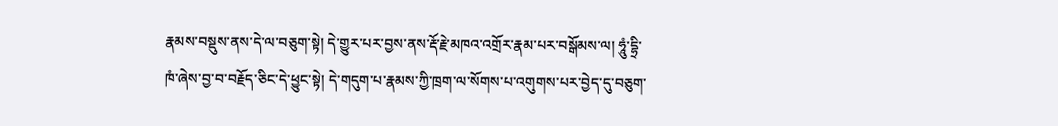རྣམས་བསྡུས་ནས་དེ་ལ་བཅུག་སྟེ། དེ་གྱུར་པར་བྱས་ནས་རྡོ་རྗེ་མཁའ་འགྲོར་རྣམ་པར་བསྒོམས་ལ། ཧཱུཾ་དྷྲི་ཁཾ་ཞེས་བྱ་བ་བརྗོད་ཅིང་དེ་ཕྱུང་སྟེ། དེ་གདུག་པ་རྣམས་ཀྱི་ཁྲག་ལ་སོགས་པ་འགུགས་པར་བྱེད་དུ་བཅུག་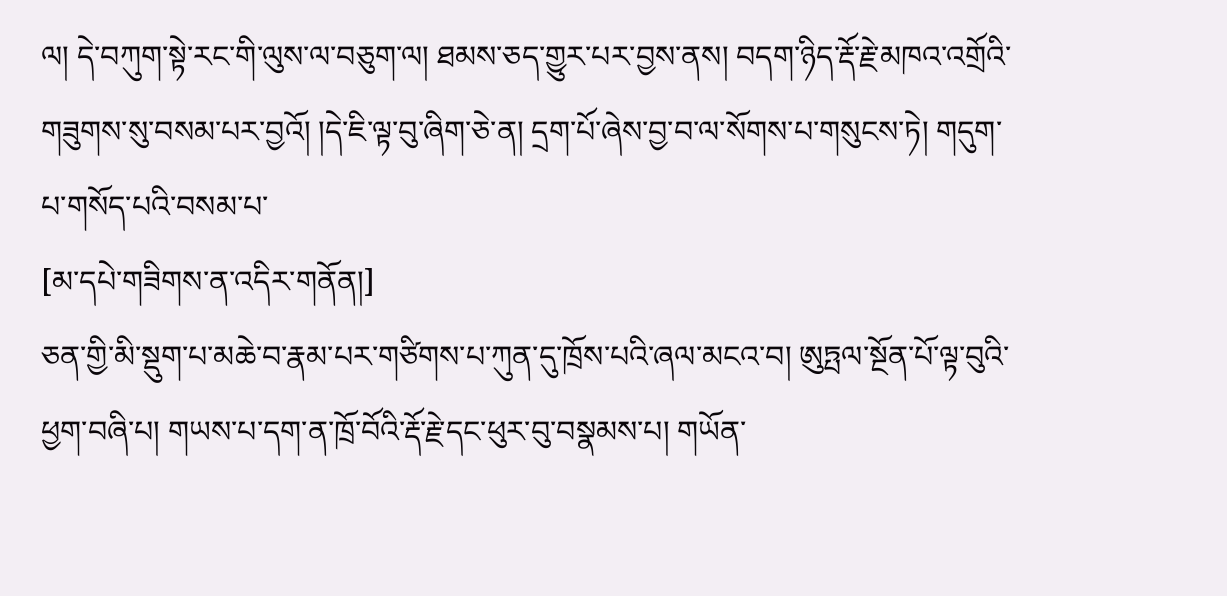ལ། དེ་བཀུག་སྟེ་རང་གི་ལུས་ལ་བཅུག་ལ། ཐམས་ཅད་གྱུར་པར་བྱས་ནས། བདག་ཉིད་རྡོ་རྗེ་མཁའ་འགྲོའི་གཟུགས་སུ་བསམ་པར་བྱའོ། །དེ་ཇི་ལྟ་བུ་ཞིག་ཅེ་ན། དྲག་པོ་ཞེས་བྱ་བ་ལ་སོགས་པ་གསུངས་ཏེ། གདུག་པ་གསོད་པའི་བསམ་པ་
[མ་དཔེ་གཟིགས་ན་འདིར་གནོན།]
ཅན་གྱི་མི་སྡུག་པ་མཆེ་བ་རྣམ་པར་གཙིགས་པ་ཀུན་དུ་ཁྲོས་པའི་ཞལ་མངའ་བ། ཨུཏྤལ་སྔོན་པོ་ལྟ་བུའི་ཕྱག་བཞི་པ། གཡས་པ་དག་ན་ཁྲོ་བོའི་རྡོ་རྗེ་དང་ཕུར་བུ་བསྣམས་པ། གཡོན་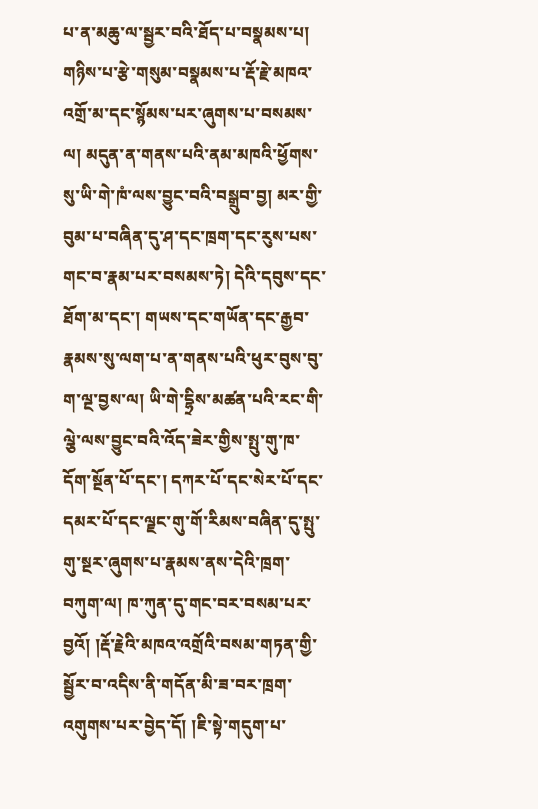པ་ན་མཆུ་ལ་སྦྱར་བའི་ཐོད་པ་བསྣམས་པ། གཉིས་པ་རྩེ་གསུམ་བསྣམས་པ་རྡོ་རྗེ་མཁའ་འགྲོ་མ་དང་སྙོམས་པར་ཞུགས་པ་བསམས་ལ། མདུན་ན་གནས་པའི་ནམ་མཁའི་ཕྱོགས་སུ་ཡི་གེ་ཁཾ་ལས་བྱུང་བའི་བསྒྲུབ་བྱ། མར་གྱི་བུམ་པ་བཞིན་དུ་ཤ་དང་ཁྲག་དང་རུས་པས་གང་བ་རྣམ་པར་བསམས་ཏེ། དེའི་དབུས་དང་ཐོག་མ་དང་། གཡས་དང་གཡོན་དང་རྒྱབ་རྣམས་སུ་ལག་པ་ན་གནས་པའི་ཕུར་བུས་བུ་ག་ལྔ་བྱས་ལ། ཡི་གེ་དྷྲིས་མཚན་པའི་རང་གི་ལྕེ་ལས་བྱུང་བའི་འོད་ཟེར་གྱིས་སྤུ་གུ་ཁ་དོག་སྔོན་པོ་དང་། དཀར་པོ་དང་སེར་པོ་དང་དམར་པོ་དང་ལྗང་གུ་གོ་རིམས་བཞིན་དུ་སྤུ་གུ་སྔར་ཞུགས་པ་རྣམས་ནས་དེའི་ཁྲག་བཀུག་ལ། ཁ་ཀུན་དུ་གང་བར་བསམ་པར་བྱའོ། །རྡོ་རྗེའི་མཁའ་འགྲོའི་བསམ་གཏན་གྱི་སྦྱོར་བ་འདིས་ནི་གདོན་མི་ཟ་བར་ཁྲག་འགུགས་པར་བྱེད་དོ། །ཇི་སྟེ་གདུག་པ་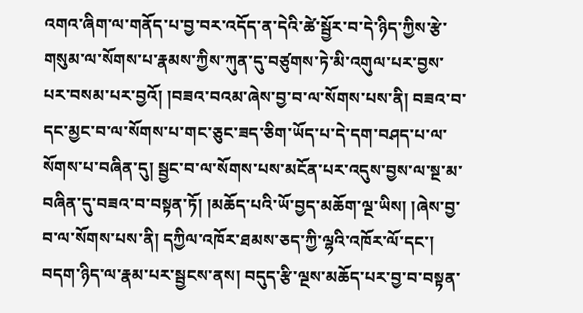འགའ་ཞིག་ལ་གནོད་པ་བྱ་བར་འདོད་ན་དེའི་ཚེ་སྦྱོར་བ་དེ་ཉིད་ཀྱིས་རྩེ་གསུམ་ལ་སོགས་པ་རྣམས་ཀྱིས་ཀུན་དུ་བཙུགས་ཏེ་མི་འགུལ་པར་བྱས་པར་བསམ་པར་བྱའོ། །བཟའ་བའམ་ཞེས་བྱ་བ་ལ་སོགས་པས་ནི། བཟའ་བ་དང་མྱང་བ་ལ་སོགས་པ་གང་ཅུང་ཟད་ཅིག་ཡོད་པ་དེ་དག་བཤད་པ་ལ་སོགས་པ་བཞིན་དུ། སྦྱང་བ་ལ་སོགས་པས་མངོན་པར་འདུས་བྱས་ལ་སྔ་མ་བཞིན་དུ་བཟའ་བ་བསྟན་ཏོ། །མཆོད་པའི་ཡོ་བྱད་མཆོག་ལྔ་ཡིས། །ཞེས་བྱ་བ་ལ་སོགས་པས་ནི། དཀྱིལ་འཁོར་ཐམས་ཅད་ཀྱི་ལྷའི་འཁོར་ལོ་དང་། བདག་ཉིད་ལ་རྣམ་པར་སྦྱངས་ནས། བདུད་རྩི་ལྔས་མཆོད་པར་བྱ་བ་བསྟན་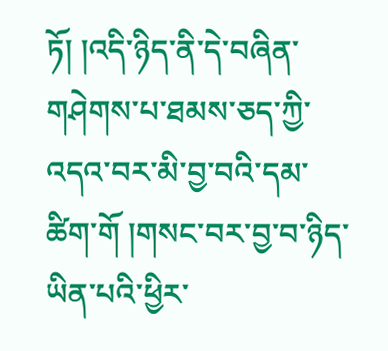ཏོ། །འདི་ཉིད་ནི་དེ་བཞིན་གཤེགས་པ་ཐམས་ཅད་ཀྱི་འདའ་བར་མི་བྱ་བའི་དམ་ཚིག་གོ །གསང་བར་བྱ་བ་ཉིད་ཡིན་པའི་ཕྱིར་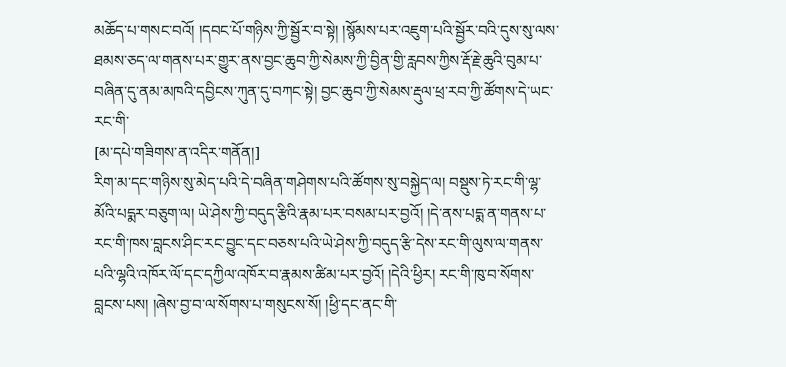མཆོད་པ་གསང་བའོ། །དབང་པོ་གཉིས་ཀྱི་སྦྱོར་བ་སྟེ། །སྙོམས་པར་འཇུག་པའི་སྦྱོར་བའི་དུས་སུ་ལས་ཐམས་ཅད་ལ་གནས་པར་གྱུར་ནས་བྱང་ཆུབ་ཀྱི་སེམས་ཀྱི་བྱིན་གྱི་རླབས་ཀྱིས་རྡོ་རྗེ་ཆུའི་བུམ་པ་བཞིན་དུ་ནམ་མཁའི་དབྱིངས་ཀུན་དུ་བཀང་སྟེ། བྱང་ཆུབ་ཀྱི་སེམས་རྡུལ་ཕྲ་རབ་ཀྱི་ཚོགས་དེ་ཡང་རང་གི་
[མ་དཔེ་གཟིགས་ན་འདིར་གནོན།]
རིག་མ་དང་གཉིས་སུ་མེད་པའི་དེ་བཞིན་གཤེགས་པའི་ཚོགས་སུ་བསྐྱེད་ལ། བསྡུས་ཏེ་རང་གི་ལྷ་མོའི་པདྨར་བཅུག་ལ། ཡེ་ཤེས་ཀྱི་བདུད་རྩིའི་རྣམ་པར་བསམ་པར་བྱའོ། །དེ་ནས་པདྨ་ན་གནས་པ་རང་གི་ཁས་བླངས་ཤིང་རང་བྱུང་དང་བཅས་པའི་ཡེ་ཤེས་ཀྱི་བདུད་རྩི་དེས་རང་གི་ལུས་ལ་གནས་པའི་ལྷའི་འཁོར་ལོ་དང་དཀྱིལ་འཁོར་བ་རྣམས་ཚིམ་པར་བྱའོ། །དེའི་ཕྱིར། རང་གི་ཁུ་བ་སོགས་བླངས་པས། །ཞེས་བྱ་བ་ལ་སོགས་པ་གསུངས་སོ། །ཕྱི་དང་ནང་གི་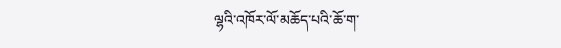ལྷའི་འཁོར་ལོ་མཆོད་པའི་ཆོ་ག་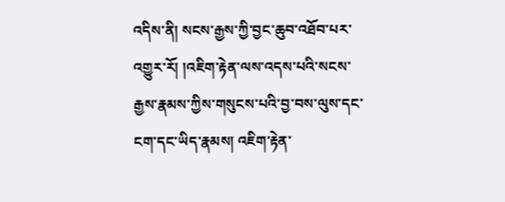འདིས་ནི། སངས་རྒྱས་ཀྱི་བྱང་ཆུབ་འཐོབ་པར་འགྱུར་རོ། །འཇིག་རྟེན་ལས་འདས་པའི་སངས་རྒྱས་རྣམས་ཀྱིས་གསུངས་པའི་བྱ་བས་ལུས་དང་ངག་དང་ཡིད་རྣམས། འཇིག་རྟེན་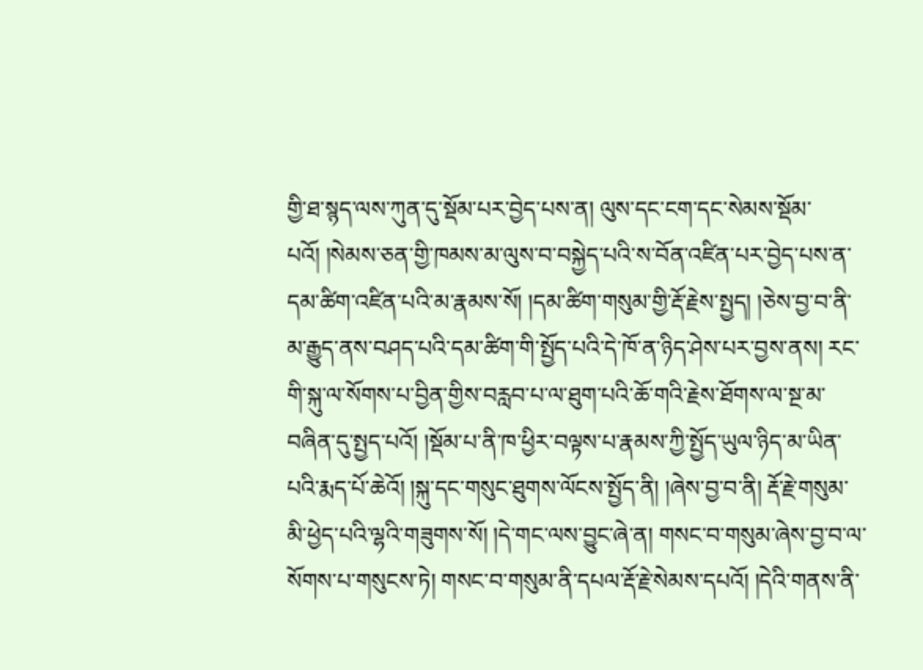གྱི་ཐ་སྙད་ལས་ཀུན་དུ་སྡོམ་པར་བྱེད་པས་ན། ལུས་དང་ངག་དང་སེམས་སྡོམ་པའོ། །སེམས་ཅན་གྱི་ཁམས་མ་ལུས་བ་བསྐྱེད་པའི་ས་བོན་འཛིན་པར་བྱེད་པས་ན་དམ་ཚིག་འཛིན་པའི་མ་རྣམས་སོ། །དམ་ཚིག་གསུམ་གྱི་རྡོ་རྗེས་སྤྱད། །ཅེས་བྱ་བ་ནི་མ་རྒྱུད་ནས་བཤད་པའི་དམ་ཚིག་གི་སྤྱོད་པའི་དེ་ཁོ་ན་ཉིད་ཤེས་པར་བྱས་ནས། རང་གི་སྐུ་ལ་སོགས་པ་བྱིན་གྱིས་བརླབ་པ་ལ་ཐུག་པའི་ཆོ་གའི་རྗེས་ཐོགས་ལ་སྔ་མ་བཞིན་དུ་སྤྱད་པའོ། །སྡོམ་པ་ནི་ཁ་ཕྱིར་བལྟས་པ་རྣམས་ཀྱི་སྤྱོད་ཡུལ་ཉིད་མ་ཡིན་པའི་རྨད་པོ་ཆེའོ། །སྐུ་དང་གསུང་ཐུགས་ལོངས་སྤྱོད་ནི། །ཞེས་བྱ་བ་ནི། རྡོ་རྗེ་གསུམ་མི་ཕྱེད་པའི་ལྷའི་གཟུགས་སོ། །དེ་གང་ལས་བྱུང་ཞེ་ན། གསང་བ་གསུམ་ཞེས་བྱ་བ་ལ་སོགས་པ་གསུངས་ཏེ། གསང་བ་གསུམ་ནི་དཔལ་རྡོ་རྗེ་སེམས་དཔའོ། །དེའི་གནས་ནི་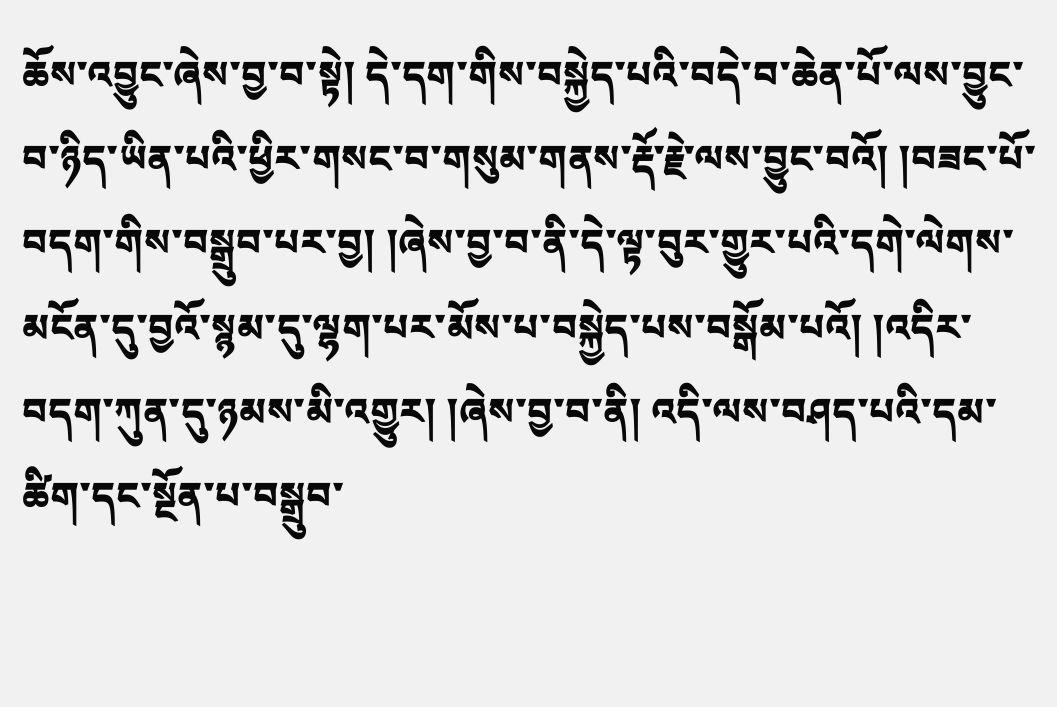ཆོས་འབྱུང་ཞེས་བྱ་བ་སྟེ། དེ་དག་གིས་བསྐྱེད་པའི་བདེ་བ་ཆེན་པོ་ལས་བྱུང་བ་ཉིད་ཡིན་པའི་ཕྱིར་གསང་བ་གསུམ་གནས་རྡོ་རྗེ་ལས་བྱུང་བའོ། །བཟང་པོ་བདག་གིས་བསྒྲུབ་པར་བྱ། །ཞེས་བྱ་བ་ནི་དེ་ལྟ་བུར་གྱུར་པའི་དགེ་ལེགས་མངོན་དུ་བྱའོ་སྙམ་དུ་ལྷག་པར་མོས་པ་བསྐྱེད་པས་བསྒོམ་པའོ། །འདིར་བདག་ཀུན་དུ་ཉམས་མི་འགྱུར། །ཞེས་བྱ་བ་ནི། འདི་ལས་བཤད་པའི་དམ་ཚིག་དང་སྔོན་པ་བསྒྲུབ་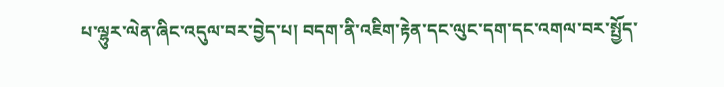པ་ལྷུར་ལེན་ཞིང་འདུལ་བར་བྱེད་པ། བདག་ནི་འཇིག་རྟེན་དང་ལུང་དག་དང་འགལ་བར་སྤྱོད་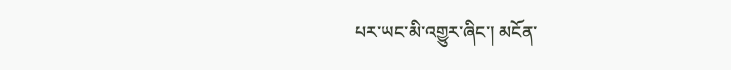པར་ཡང་མི་འགྱུར་ཞིང་། མངོན་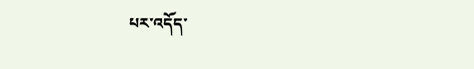པར་འདོད་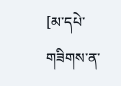[མ་དཔེ་གཟིགས་ན་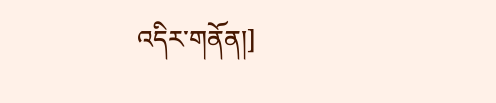འདིར་གནོན།]